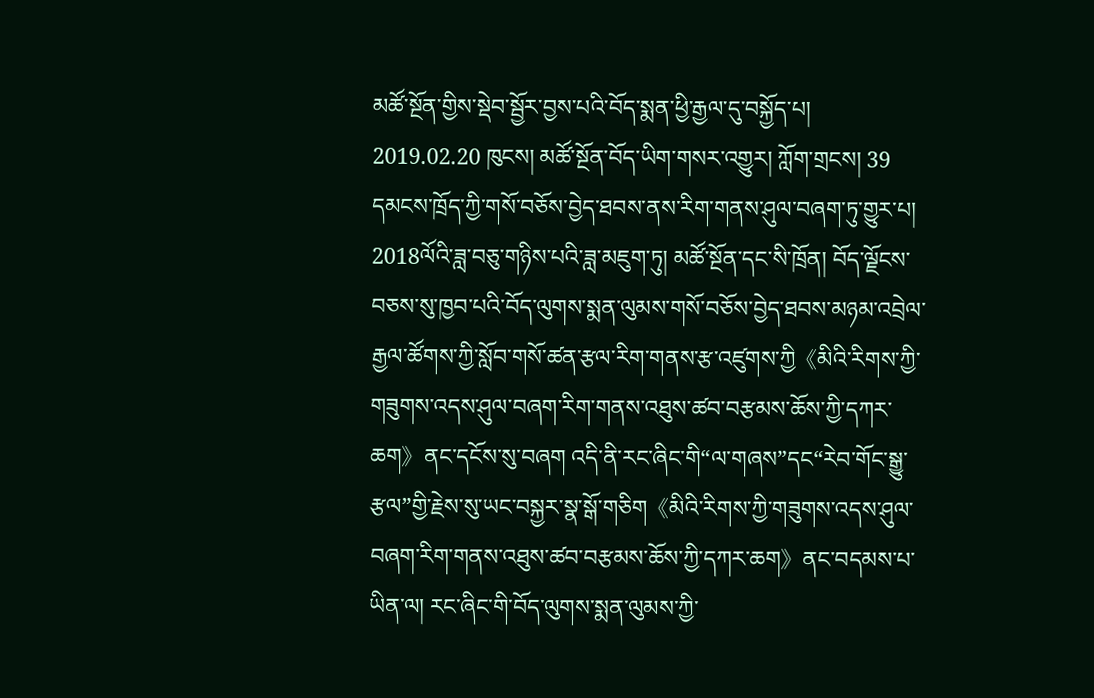མཚོ་སྔོན་གྱིས་སྡེབ་སྦྱོར་བྱས་པའི་བོད་སྨན་ཕྱི་རྒྱལ་དུ་བསྐྱོད་པ།
2019.02.20 ཁུངས། མཚོ་སྔོན་བོད་ཡིག་གསར་འགྱུར། ཀློག་གྲངས། 39
དམངས་ཁྲོད་ཀྱི་གསོ་བཅོས་བྱེད་ཐབས་ནས་རིག་གནས་ཤུལ་བཞག་ཏུ་གྱུར་པ།
2018ལོའི་ཟླ་བཅུ་གཉིས་པའི་ཟླ་མཇུག་ཏུ། མཚོ་སྔོན་དང་སི་ཁྲོན། བོད་ལྗོངས་བཅས་སུ་ཁྱབ་པའི་བོད་ལུགས་སྨན་ལུམས་གསོ་བཅོས་བྱེད་ཐབས་མཉམ་འབྲེལ་རྒྱལ་ཚོགས་ཀྱི་སློབ་གསོ་ཚན་རྩལ་རིག་གནས་རྩ་འཛུགས་ཀྱི《མིའི་རིགས་ཀྱི་གཟུགས་འདས་ཤུལ་བཞག་རིག་གནས་འཐུས་ཚབ་བརྩམས་ཆོས་ཀྱི་དཀར་ཆག》ནང་དངོས་སུ་བཞག འདི་ནི་རང་ཞིང་གི“ལ་གཞས”དང“རེབ་གོང་སྒྱུ་རྩལ”གྱི་རྗེས་སུ་ཡང་བསྐྱར་སྣ་སྒོ་གཅིག《མིའི་རིགས་ཀྱི་གཟུགས་འདས་ཤུལ་བཞག་རིག་གནས་འཐུས་ཚབ་བརྩམས་ཆོས་ཀྱི་དཀར་ཆག》ནང་བདམས་པ་ཡིན་ལ། རང་ཞིང་གི་བོད་ལུགས་སྨན་ལུམས་ཀྱི་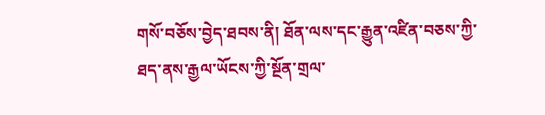གསོ་བཅོས་བྱེད་ཐབས་ནི། ཐོན་ལས་དང་རྒྱུན་འཛིན་བཅས་ཀྱི་ཐད་ནས་རྒྱལ་ཡོངས་ཀྱི་སྔོན་གྲལ་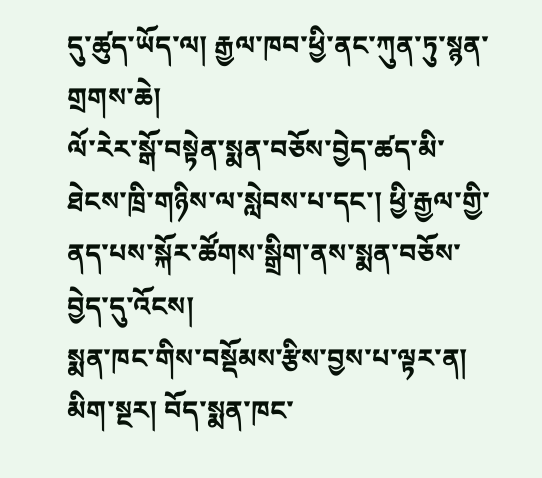དུ་ཚུད་ཡོད་ལ། རྒྱལ་ཁབ་ཕྱི་ནང་ཀུན་ཏུ་སྙན་གྲགས་ཆེ།
ལོ་རེར་སྒོ་བསྟེན་སྨན་བཅོས་བྱེད་ཚད་མི་ཐེངས་ཁྲི་གཉིས་ལ་སླེབས་པ་དང་། ཕྱི་རྒྱལ་གྱི་ནད་པས་སྐོར་ཚོགས་སྒྲིག་ནས་སྨན་བཅོས་བྱེད་དུ་འོངས།
སྨན་ཁང་གིས་བསྡོམས་རྩིས་བྱས་པ་ལྟར་ན། མིག་སྔར། བོད་སྨན་ཁང་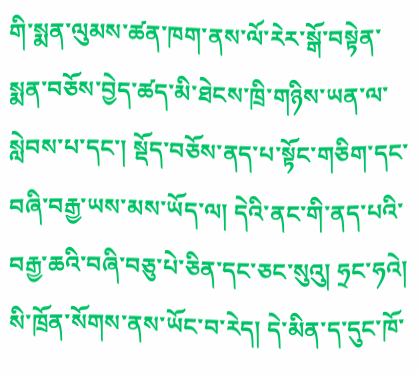གི་སྨན་ལུམས་ཚན་ཁག་ནས་ལོ་རེར་སྒོ་བསྟེན་སྨན་བཅོས་བྱེད་ཚད་མི་ཐེངས་ཁྲི་གཉིས་ཡན་ལ་སླེབས་པ་དང་། སྡོད་བཅོས་ནད་པ་སྟོང་གཅིག་དང་བཞི་བརྒྱ་ཡས་མས་ཡོད་ལ། དེའི་ནང་གི་ནད་པའི་བརྒྱ་ཆའི་བཞི་བཅུ་པེ་ཅིན་དང་ཅང་སུའུ། ཧྲང་ཧའེ། སི་ཁྲོན་སོགས་ནས་ཡོང་བ་རེད། དེ་མིན་ད་དུང་ཁོ་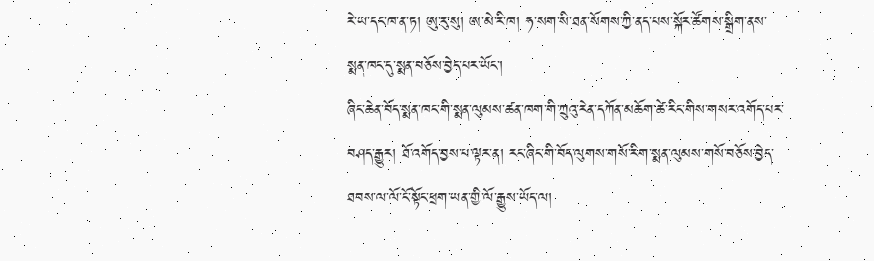རེ་ཡ་དང་ཁ་ན་ཏ། ཨུ་རུ་སུ། ཨ་མེ་རི་ཁ། ཧ་སག་སི་ཐན་སོགས་ཀྱི་ནད་པས་སྐོར་ཚོགས་སྒྲིག་ནས་སྨན་ཁང་དུ་སྨན་བཅོས་བྱེད་པར་ཡོང་།
ཞིང་ཆེན་བོད་སྨན་ཁང་གི་སྨན་ལུམས་ཚན་ཁག་གི་ཀྲུའུ་རེན་དཀོན་མཆོག་ཚེ་རིང་གིས་གསར་འགོད་པར་བཤད་རྒྱུར། ཐོ་འགོད་བྱས་པ་ལྟར་ན། རང་ཞིང་གི་བོད་ལུགས་གསོ་རིག་སྨན་ལུམས་གསོ་བཅོས་བྱེད་ཐབས་ལ་ལོ་ངོ་སྟོང་ཕྲག་ཡན་གྱི་ལོ་རྒྱུས་ཡོད་ལ།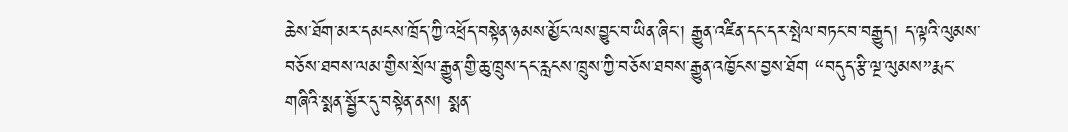ཆེས་ཐོག་མར་དམངས་ཁྲོད་ཀྱི་འཕྲོད་བསྟེན་ཉམས་མྱོང་ལས་བྱུང་བ་ཡིན་ཞིང་། རྒྱུན་འཛིན་དང་དར་སྤེལ་བཏང་བ་བརྒྱུད། ད་ལྟའི་ལུམས་བཅོས་ཐབས་ལམ་གྱིས་སྲོལ་རྒྱུན་གྱི་ཆུ་ཁྲུས་དང་རླངས་ཁྲུས་ཀྱི་བཅོས་ཐབས་རྒྱུན་འཁྱོངས་བྱས་ཐོག “བདུད་རྩི་ལྔ་ལུམས”རྨང་གཞིའི་སྨན་སྦྱོར་དུ་བསྟེན་ནས། སྨན་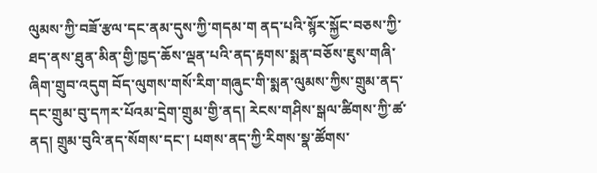ལུམས་ཀྱི་བཟོ་རྩལ་དང་ནམ་དུས་ཀྱི་གདམ་ག ནད་པའི་སྙོར་སྐྱོང་བཅས་ཀྱི་ཐད་ནས་ཐུན་མིན་གྱི་ཁྱད་ཆོས་ལྡན་པའི་ནད་རྟགས་སྨན་བཅོས་ཇུས་གཞི་ཞིག་གྲུབ་འདུག བོད་ལུགས་གསོ་རིག་གཞུང་གི་སྨན་ལུམས་ཀྱིས་གྲུམ་ནད་དང་གྲུམ་བུ་དཀར་པོའམ་དྲེག་གྲུམ་གྱི་ནད། རེངས་གཤིས་སྒལ་ཚིགས་ཀྱི་ཚ་ནད། གྲུམ་བུའི་ནད་སོགས་དང་། པགས་ནད་ཀྱི་རིགས་སྣ་ཚོགས་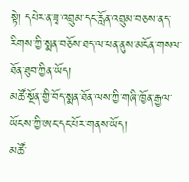སྟེ། དཔེར་ན་ཟྭ་འབྲུམ་དང་རློན་འབྲུམ་བཅས་ནད་རིགས་ཀྱི་སྨན་བཅོས་ཐད་ལ་ཕན་ནུས་མངོན་གསལ་ཐོན་ཐུབ་ཀྱིན་ཡོད།
མཚོ་སྔོན་གྱི་བོད་སྨན་ཐོན་ལས་ཀྱི་གཞི་ཁྱོན་རྒྱལ་ཡོངས་ཀྱི་ཨང་དང་པོར་གནས་ཡོད།
མཚོ་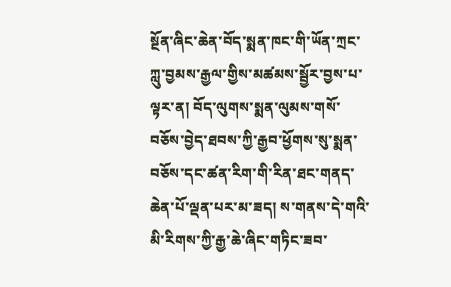སྔོན་ཞིང་ཆེན་བོད་སྨན་ཁང་གི་ཡོན་ཀྲང་ཀླུ་བྱམས་རྒྱལ་གྱིས་མཚམས་སྦྱོར་བྱས་པ་ལྟར་ན། བོད་ལུགས་སྨན་ལུམས་གསོ་བཅོས་བྱེད་ཐབས་ཀྱི་རྒྱབ་ཕྱོགས་སུ་སྨན་བཅོས་དང་ཚན་རིག་གི་རིན་ཐང་གནད་ཆེན་པོ་ལྡན་པར་མ་ཟད། ས་གནས་དེ་གའི་མི་རིགས་ཀྱི་རྒྱ་ཆེ་ཞིང་གཏིང་ཟབ་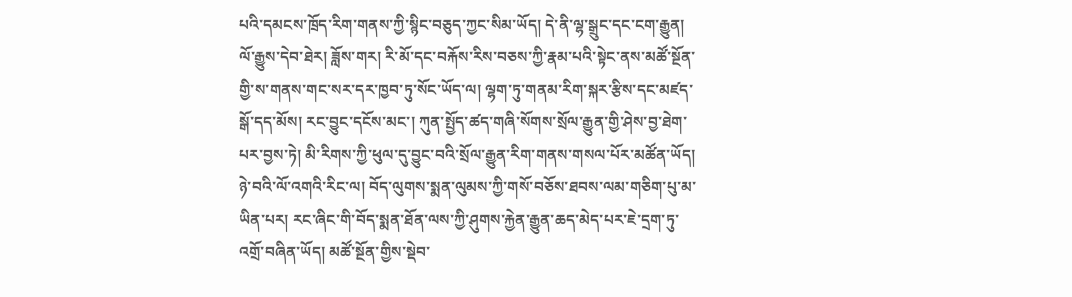པའི་དམངས་ཁྲོད་རིག་གནས་ཀྱི་སྙིང་བཅུད་ཀྱང་སིམ་ཡོད། དེ་ནི་ལྷ་སྒྲུང་དང་ངག་རྒྱུན། ལོ་རྒྱུས་དེབ་ཐེར། ཟློས་གར། རི་མོ་དང་བརྐོས་རིས་བཅས་ཀྱི་རྣམ་པའི་སྟེང་ནས་མཚོ་སྔོན་གྱི་ས་གནས་གང་སར་དར་ཁྱབ་ཏུ་སོང་ཡོད་ལ། ལྷག་ཏུ་གནམ་རིག་སྐར་རྩིས་དང་མཛད་སྒོ་དད་མོས། རང་བྱུང་དངོས་མང་། ཀུན་སྤྱོད་ཚད་གཞི་སོགས་སྲོལ་རྒྱུན་གྱི་ཤེས་བྱ་ཐེག་པར་བྱས་ཏེ། མི་རིགས་ཀྱི་ཕུལ་དུ་བྱུང་བའི་སྲོལ་རྒྱུན་རིག་གནས་གསལ་པོར་མཚོན་ཡོད།
ཉེ་བའི་ལོ་འགའི་རིང་ལ། བོད་ལུགས་སྨན་ལུམས་ཀྱི་གསོ་བཅོས་ཐབས་ལམ་གཅིག་པུ་མ་ཡིན་པར། རང་ཞིང་གི་བོད་སྨན་ཐོན་ལས་ཀྱི་ཤུགས་རྐྱེན་རྒྱུན་ཆད་མེད་པར་ཇེ་དྲག་ཏུ་འགྲོ་བཞིན་ཡོད། མཚོ་སྔོན་གྱིས་སྡེབ་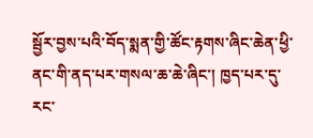སྦྱོར་བྱས་པའི་བོད་སྨན་གྱི་ཚོང་རྟགས་ཞིང་ཆེན་ཕྱི་ནང་གི་ནད་པར་གསལ་ཆ་ཆེ་ཞིང་། ཁྱད་པར་དུ་རང་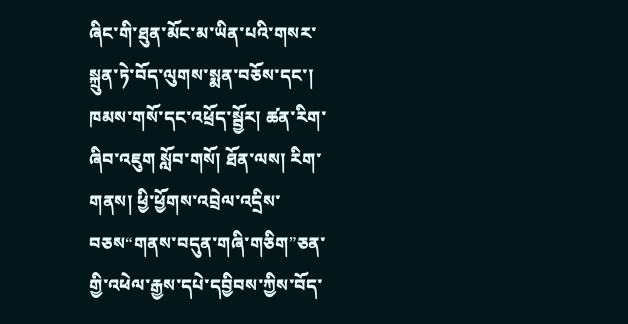ཞིང་གི་ཐུན་མོང་མ་ཡིན་པའི་གསར་སྐྲུན་ཏེ་བོད་ལུགས་སྨན་བཅོས་དང་། ཁམས་གསོ་དང་འཕྲོད་སྦྱོར། ཚན་རིག་ཞིབ་འཇུག སློབ་གསོ། ཐོན་ལས། རིག་གནས། ཕྱི་ཕྱོགས་འབྲེལ་འདྲིས་བཅས“གནས་བདུན་གཞི་གཅིག”ཅན་གྱི་འཕེལ་རྒྱས་དཔེ་དབྱིབས་ཀྱིས་བོད་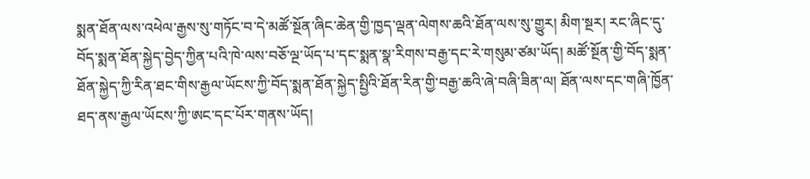སྨན་ཐོན་ལས་འཕེལ་རྒྱས་སུ་གཏོང་བ་དེ་མཚོ་སྔོན་ཞིང་ཆེན་གྱི་ཁྱད་ལྡན་ལེགས་ཆའི་ཐོན་ལས་སུ་གྱུར། མིག་སྔར། རང་ཞིང་དུ་བོད་སྨན་ཐོན་སྐྱེད་བྱེད་ཀྱིན་པའི་ཁེ་ལས་བཅོ་ལྔ་ཡོད་པ་དང་སྨན་སྣ་རིགས་བརྒྱ་དང་རེ་གསུམ་ཙམ་ཡོད། མཚོ་སྔོན་གྱི་བོད་སྨན་ཐོན་སྐྱེད་ཀྱི་རིན་ཐང་གིས་རྒྱལ་ཡོངས་ཀྱི་བོད་སྨན་ཐོན་སྐྱེད་སྤྱིའི་ཐོན་རིན་གྱི་བརྒྱ་ཆའི་ཞེ་བཞི་ཟིན་ལ། ཐོན་ལས་དང་གཞི་ཁྱོན་ཐད་ནས་རྒྱལ་ཡོངས་ཀྱི་ཨང་དང་པོར་གནས་ཡོད།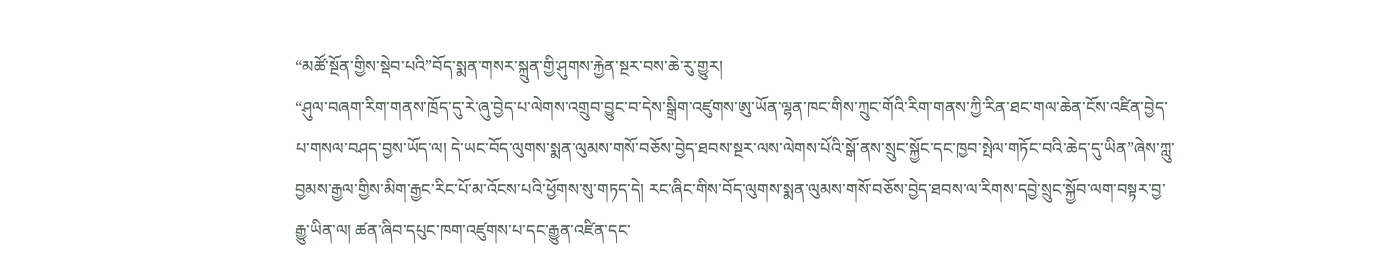“མཚོ་སྔོན་གྱིས་སྡེབ་པའི”བོད་སྨན་གསར་སྐྲུན་གྱི་ཤུགས་རྐྱེན་སྔར་བས་ཆེ་རུ་གྱུར།
“ཤུལ་བཞག་རིག་གནས་ཁྲོད་དུ་རེ་ཞུ་བྱེད་པ་ལེགས་འགྲུབ་བྱུང་བ་དེས་སྒྲིག་འཛུགས་ཨུ་ཡོན་ལྷན་ཁང་གིས་ཀྲུང་གོའི་རིག་གནས་ཀྱི་རིན་ཐང་གལ་ཆེན་ངོས་འཛིན་བྱེད་པ་གསལ་བཤད་བྱས་ཡོད་ལ། དེ་ཡང་བོད་ལུགས་སྨན་ལུམས་གསོ་བཅོས་བྱེད་ཐབས་སྔར་ལས་ལེགས་པོའི་སྒོ་ནས་སྲུང་སྐྱོང་དང་ཁྱབ་སྤེལ་གཏོང་བའི་ཆེད་དུ་ཡིན”ཞེས་ཀླུ་བྱམས་རྒྱལ་གྱིས་མིག་རྒྱང་རིང་པོ་མ་འོངས་པའི་ཕྱོགས་སུ་གཏད་དེ། རང་ཞིང་གིས་བོད་ལུགས་སྨན་ལུམས་གསོ་བཅོས་བྱེད་ཐབས་ལ་རིགས་དབྱེ་སྲུང་སྐྱོབ་ལག་བསྟར་བྱ་རྒྱུ་ཡིན་ལ། ཚན་ཞིབ་དཔུང་ཁག་འཛུགས་པ་དང་རྒྱུན་འཛིན་དང་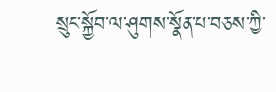སྲུང་སྐྱོབ་ལ་ཤུགས་སྣོན་པ་བཅས་ཀྱི་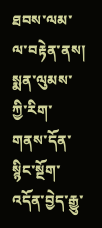ཐབས་ལམ་ལ་བརྟེན་ནས། སྨན་ལུམས་ཀྱི་རིག་གནས་དོན་སྙིང་སྔོག་འདོན་བྱེད་རྒྱུ་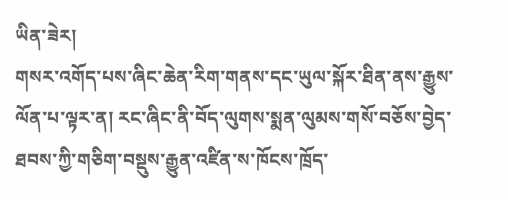ཡིན་ཟེར།
གསར་འགོད་པས་ཞིང་ཆེན་རིག་གནས་དང་ཡུལ་སྐོར་ཐིན་ནས་རྒྱུས་ལོན་པ་ལྟར་ན། རང་ཞིང་ནི་བོད་ལུགས་སྨན་ལུམས་གསོ་བཅོས་བྱེད་ཐབས་ཀྱི་གཅིག་བསྡུས་རྒྱུན་འཛིན་ས་ཁོངས་ཁྲོད་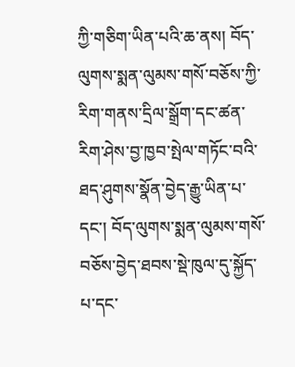ཀྱི་གཅིག་ཡིན་པའི་ཆ་ནས། བོད་ལུགས་སྨན་ལུམས་གསོ་བཅོས་ཀྱི་རིག་གནས་དྲིལ་སྒྲོག་དང་ཚན་རིག་ཤེས་བྱ་ཁྱབ་སྤེལ་གཏོང་བའི་ཐད་ཤུགས་སྣོན་བྱེད་རྒྱུ་ཡིན་པ་དང་། བོད་ལུགས་སྨན་ལུམས་གསོ་བཅོས་བྱེད་ཐབས་སྡེ་ཁུལ་དུ་སྐྱོད་པ་དང་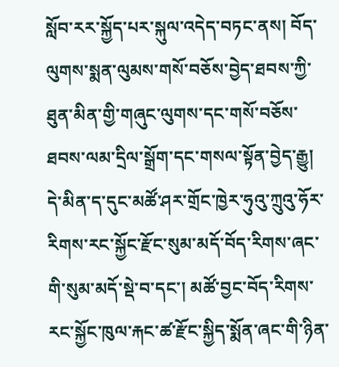སློབ་རར་སྐྱོད་པར་སྐུལ་འདེད་བཏང་ནས། བོད་ལུགས་སྨན་ལུམས་གསོ་བཅོས་བྱེད་ཐབས་ཀྱི་ཐུན་མིན་གྱི་གཞུང་ལུགས་དང་གསོ་བཅོས་ཐབས་ལམ་དྲིལ་སྒྲོག་དང་གསལ་སྟོན་བྱེད་རྒྱུ། དེ་མིན་ད་དུང་མཚོ་ཤར་གྲོང་ཁྱེར་ཧུའུ་ཀྲུའུ་ཧོར་རིགས་རང་སྐྱོང་རྫོང་སུམ་མདོ་བོད་རིགས་ཞང་གི་སུམ་མདོ་སྡེ་བ་དང་། མཚོ་བྱང་བོད་རིགས་རང་སྐྱོང་ཁུལ་རྐང་ཚ་རྫོང་སྐྱིད་སྨོན་ཞང་གི་ཉིན་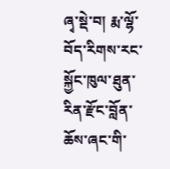ཞྭ་སྡེ་བ། རྨ་ལྷོ་བོད་རིགས་རང་སྐྱོང་ཁུལ་ཐུན་རིན་རྫོང་བློན་ཆོས་ཞང་གི་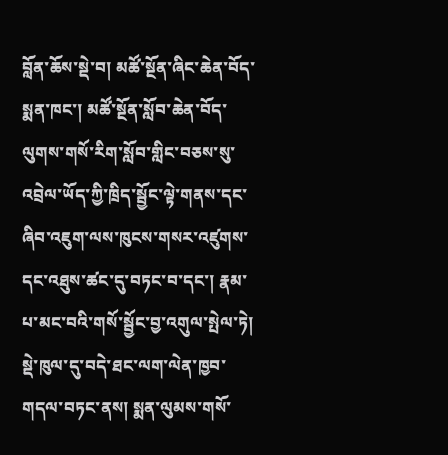བློན་ཆོས་སྡེ་བ། མཚོ་སྔོན་ཞིང་ཆེན་བོད་སྨན་ཁང་། མཚོ་སྔོན་སློབ་ཆེན་བོད་ལུགས་གསོ་རིག་སློབ་གླིང་བཅས་སུ་འབྲེལ་ཡོད་ཀྱི་ཁྲིད་སྦྱོང་ལྟེ་གནས་དང་ཞིབ་འཇུག་ལས་ཁུངས་གསར་འཛུགས་དང་འཐུས་ཚང་དུ་བཏང་བ་དང་། རྣམ་པ་མང་བའི་གསོ་སྦྱོང་བྱ་འགུལ་སྤེལ་ཏེ། སྡེ་ཁུལ་དུ་བདེ་ཐང་ལག་ལེན་ཁྱབ་གདལ་བཏང་ནས། སྨན་ལུམས་གསོ་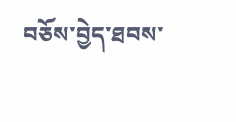བཅོས་བྱེད་ཐབས་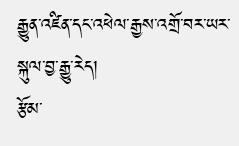རྒྱུན་འཛིན་དང་འཕེལ་རྒྱས་འགྲོ་བར་ཡར་སྐུལ་བྱ་རྒྱུ་རེད།
རྩོམ་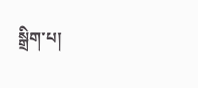སྒྲིག་པ།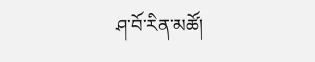ཤ་བོ་རིན་མཚོ།